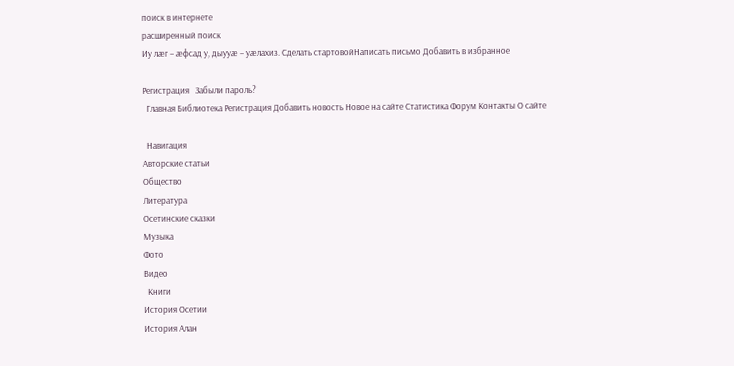поиск в интернете
расширенный поиск
Иу лæг – æфсад у, дыууæ – уæлахиз. Сделать стартовойНаписать письмо Добавить в избранное

Регистрация   Забыли пароль?
  Главная Библиотека Регистрация Добавить новость Новое на сайте Статистика Форум Контакты О сайте

  Навигация
Авторские статьи
Общество
Литература
Осетинские сказки
Музыка
Фото
Видео
  Книги
История Осетии
История Алан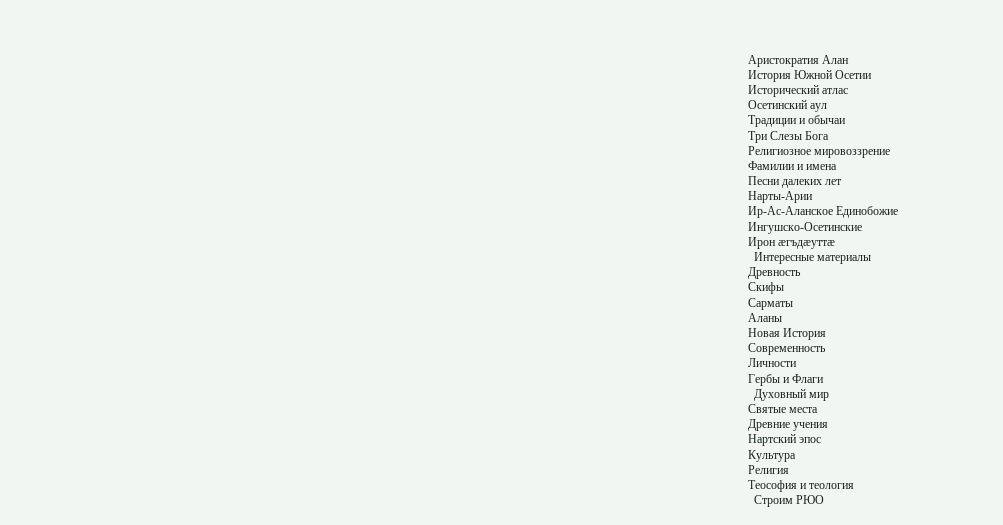Аристократия Алан
История Южной Осетии
Исторический атлас
Осетинский аул
Традиции и обычаи
Три Слезы Бога
Религиозное мировоззрение
Фамилии и имена
Песни далеких лет
Нарты-Арии
Ир-Ас-Аланское Единобожие
Ингушско-Осетинские
Ирон æгъдæуттæ
  Интересные материалы
Древность
Скифы
Сарматы
Аланы
Новая История
Современность
Личности
Гербы и Флаги
  Духовный мир
Святые места
Древние учения
Нартский эпос
Культура
Религия
Теософия и теология
  Строим РЮО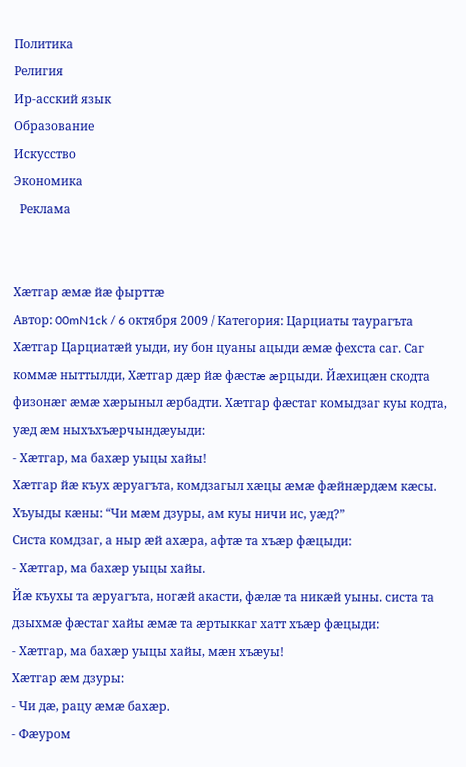Политика
Религия
Ир-асский язык
Образование
Искусство
Экономика
  Реклама


Хæтгар æмæ йæ фырттæ
Автор: 00mN1ck / 6 октября 2009 / Категория: Царциаты таурагъта
Хæтгар Царциатæй уыди, иу бон цуаны ацыди æмæ фехста саг. Саг коммæ ныттылди, Хæтгар дæр йæ фæстæ æрцыди. Йæхицæн скодта физонæг æмæ хæрыныл æрбадти. Хæтгар фæстаг комыдзаг куы кодта, уæд æм ныхъхъæрчындæуыди:
- Хæтгар, ма бахæр уыцы хайы!
Хæтгар йæ къух æруагъта, комдзагыл хæцы æмæ фæйнæрдæм кæсы. Хъуыды кæны: “Чи мæм дзуры, ам куы ничи ис, уæд?”
Систа комдзаг, а ныр æй ахæра, афтæ та хъæр фæцыди:
- Хæтгар, ма бахæр уыцы хайы.
Йæ къухы та æруагъта, ногæй акасти, фæлæ та никæй уыны. систа та дзыхмæ фæстаг хайы æмæ та æртыккаг хатт хъæр фæцыди:
- Хæтгар, ма бахæр уыцы хайы, мæн хъæуы!
Хæтгар æм дзуры:
- Чи дæ, рацу æмæ бахæр.
- Фæуром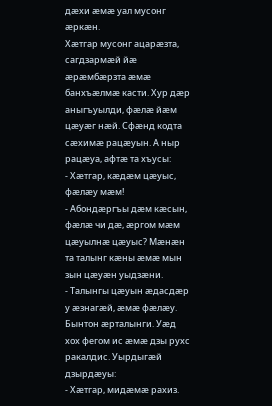дæхи æмæ уал мусонг æркæн.
Хæтгар мусонг ацарæзта, сагдзармæй йæ æрæмбæрзта æмæ банхъæлмæ касти. Хур дæр аныгъуылди, фæлæ йæм цæуæг нæй. Сфæнд кодта сæхимæ рацæуын. А ныр рацæуа, афтæ та хъусы:
- Хæтгар, кæдæм цæуыс, фæлæу мæм!
- Абондæргъы дæм кæсын, фæлæ чи дæ, æргом мæм цæуылнæ цæуыс? Мæнæн та талынг кæны æмæ мын зын цæуæн уыдзæни.
- Талынгы цæуын æдасдæр у æзнагæй, æмæ фæлæу.
Бынтон æрталынги. Уæд хох фегом ис æмæ дзы рухс ракалдис. Уырдыгæй дзырдæуы:
- Хæтгар, мидæмæ рахиз.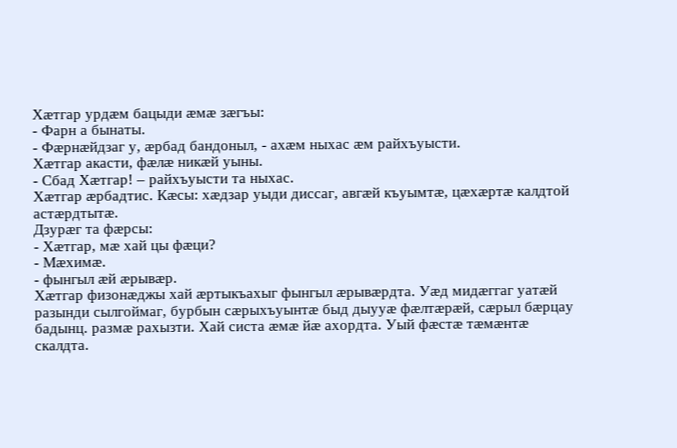Хæтгар урдæм бацыди æмæ зæгъы:
- Фарн а бынаты.
- Фæрнæйдзаг у, æрбад бандоныл, - ахæм ныхас æм райхъуысти.
Хæтгар акасти, фæлæ никæй уыны.
- Сбад Хæтгар! – райхъуысти та ныхас.
Хæтгар æрбадтис. Кæсы: хæдзар уыди диссаг, авгæй къуымтæ, цæхæртæ калдтой астæрдтытæ.
Дзурæг та фæрсы:
- Хæтгар, мæ хай цы фæци?
- Мæхимæ.
- фынгыл æй æрывæр.
Хæтгар физонæджы хай æртыкъахыг фынгыл æрывæрдта. Уæд мидæггаг уатæй разынди сылгоймаг, бурбын сæрыхъуынтæ быд дыууæ фæлтæрæй, сæрыл бæрцау бадынц. размæ рахызти. Хай систа æмæ йæ ахордта. Уый фæстæ тæмæнтæ скалдта.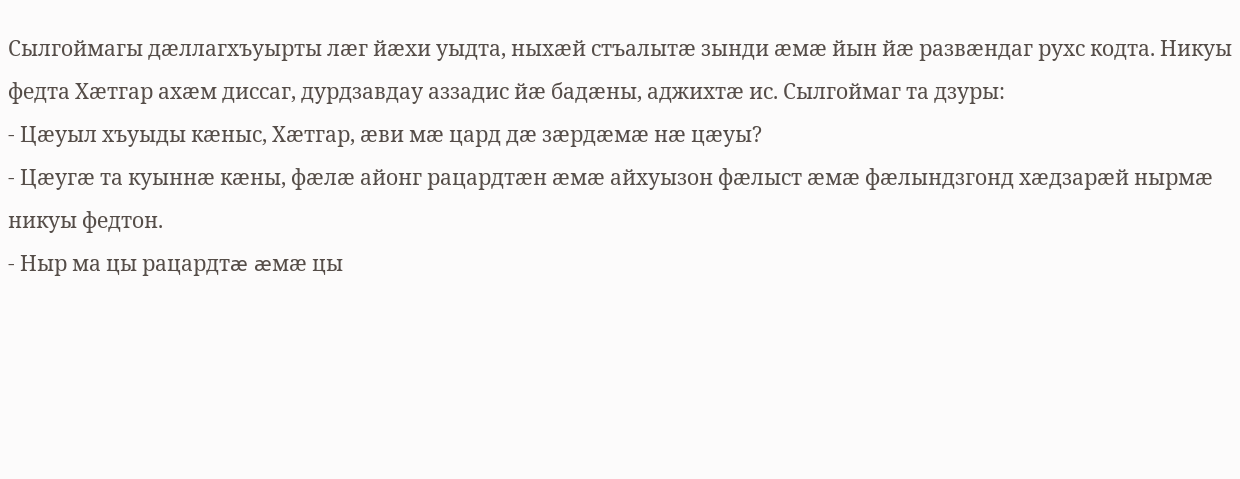Сылгоймагы дæллагхъуырты лæг йæхи уыдта, ныхæй стъалытæ зынди æмæ йын йæ развæндаг рухс кодта. Никуы федта Хæтгар ахæм диссаг, дурдзавдау аззадис йæ бадæны, аджихтæ ис. Сылгоймаг та дзуры:
- Цæуыл хъуыды кæныс, Хæтгар, æви мæ цард дæ зæрдæмæ нæ цæуы?
- Цæугæ та куыннæ кæны, фæлæ айонг рацардтæн æмæ айхуызон фæлыст æмæ фæлындзгонд хæдзарæй нырмæ никуы федтон.
- Ныр ма цы рацардтæ æмæ цы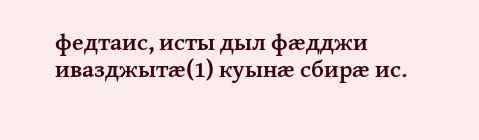федтаис, исты дыл фæдджи ивазджытæ(1) куынæ сбирæ ис.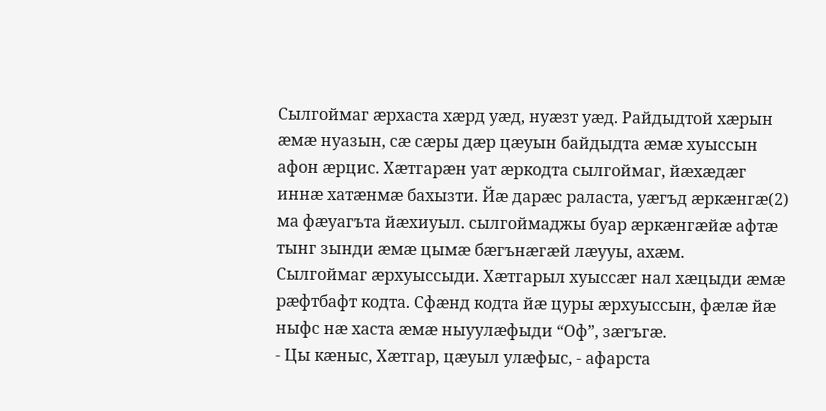Сылгоймаг æрхаста хæрд уæд, нуæзт уæд. Райдыдтой хæрын æмæ нуазын, сæ сæры дæр цæуын байдыдта æмæ хуыссын афон æрцис. Хæтгарæн уат æркодта сылгоймаг, йæхæдæг иннæ хатæнмæ бахызти. Йæ дарæс раласта, уæгъд æркæнгæ(2) ма фæуагъта йæхиуыл. сылгоймаджы буар æркæнгæйæ афтæ тынг зынди æмæ цымæ бæгънæгæй лæууы, ахæм.
Сылгоймаг æрхуыссыди. Хæтгарыл хуыссæг нал хæцыди æмæ рæфтбафт кодта. Сфæнд кодта йæ цуры æрхуыссын, фæлæ йæ ныфс нæ хаста æмæ ныуулæфыди “Оф”, зæгъгæ.
- Цы кæныс, Хæтгар, цæуыл улæфыс, - афарста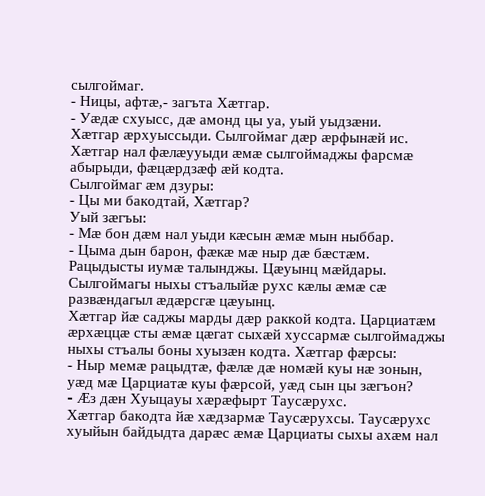сылгоймаг.
- Ницы, афтæ,- загъта Хæтгар.
- Уæдæ схуысс, дæ амонд цы уа, уый уыдзæни.
Хæтгар æрхуыссыди. Сылгоймаг дæр æрфынæй ис. Хæтгар нал фæлæууыди æмæ сылгоймаджы фарсмæ абырыди, фæцæрдзæф æй кодта.
Сылгоймаг æм дзуры:
- Цы ми бакодтай, Хæтгар?
Уый зæгъы:
- Мæ бон дæм нал уыди кæсын æмæ мын ныббар.
- Цыма дын барон, фæкæ мæ ныр дæ бæстæм.
Рацыдысты иумæ талынджы. Цæуынц мæйдары. Сылгоймагы ныхы стъалыйæ рухс кæлы æмæ сæ развæндагыл æдæрсгæ цæуынц.
Хæтгар йæ саджы марды дæр раккой кодта. Царциатæм æрхæццæ сты æмæ цæгат сыхæй хуссармæ сылгоймаджы ныхы стъалы боны хуызæн кодта. Хæтгар фæрсы:
- Ныр мемæ рацыдтæ, фæлæ дæ номæй куы нæ зонын, уæд мæ Царциатæ куы фæрсой, уæд сын цы зæгъон?
- Æз дæн Хуыцауы хæрæфырт Таусæрухс.
Хæтгар бакодта йæ хæдзармæ Таусæрухсы. Таусæрухс хуыйын байдыдта дарæс æмæ Царциаты сыхы ахæм нал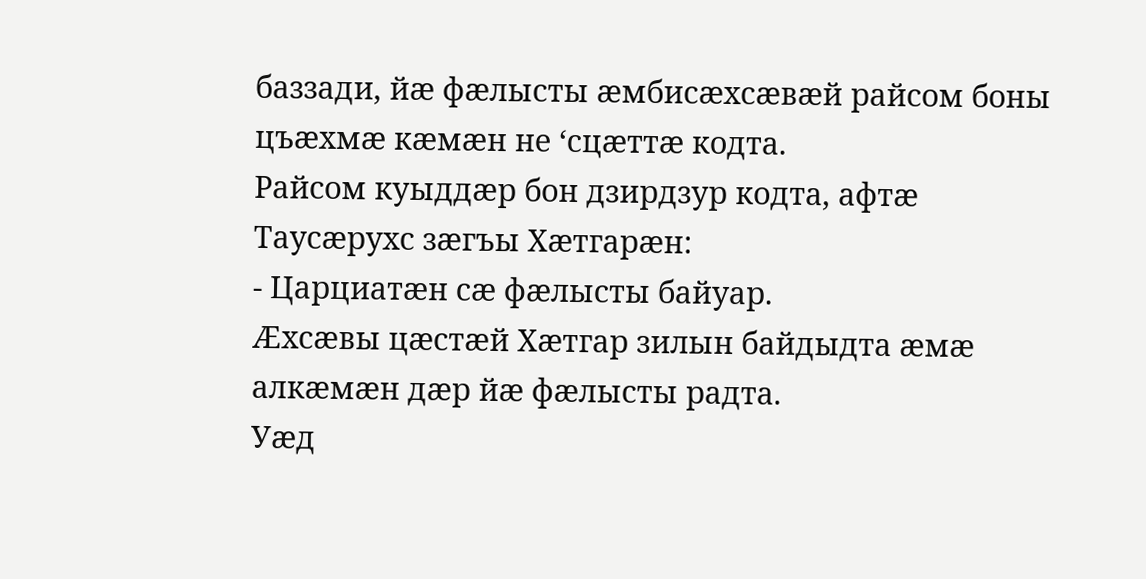баззади, йæ фæлысты æмбисæхсæвæй райсом боны цъæхмæ кæмæн не ‘сцæттæ кодта.
Райсом куыддæр бон дзирдзур кодта, афтæ Таусæрухс зæгъы Хæтгарæн:
- Царциатæн сæ фæлысты байуар.
Æхсæвы цæстæй Хæтгар зилын байдыдта æмæ алкæмæн дæр йæ фæлысты радта.
Уæд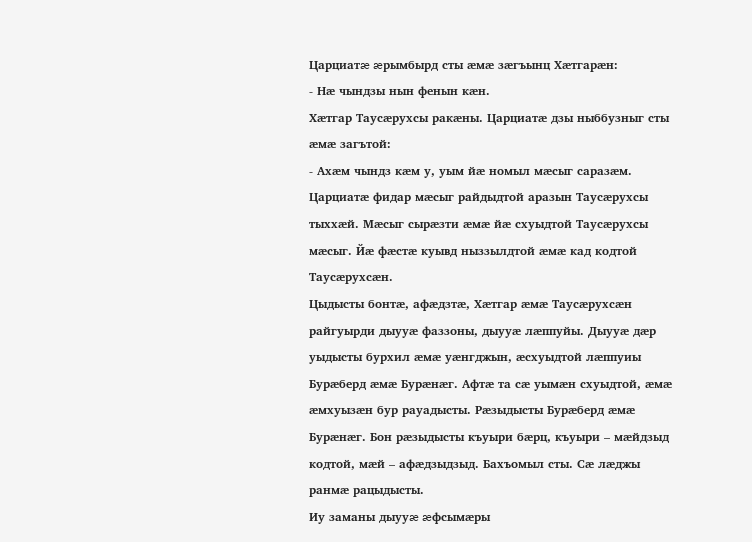Царциатæ æрымбырд сты æмæ зæгъынц Хæтгарæн:
- Нæ чындзы нын фенын кæн.
Хæтгар Таусæрухсы ракæны. Царциатæ дзы ныббузныг сты æмæ загътой:
- Ахæм чындз кæм у, уым йæ номыл мæсыг саразæм.
Царциатæ фидар мæсыг райдыдтой аразын Таусæрухсы тыххæй. Мæсыг сырæзти æмæ йæ схуыдтой Таусæрухсы мæсыг. Йæ фæстæ куывд ныззылдтой æмæ кад кодтой Таусæрухсæн.
Цыдысты бонтæ, афæдзтæ, Хæтгар æмæ Таусæрухсæн райгуырди дыууæ фаззоны, дыууæ лæппуйы. Дыууæ дæр уыдысты бурхил æмæ уæнгджын, æсхуыдтой лæппуиы Бурæберд æмæ Бурæнæг. Афтæ та сæ уымæн схуыдтой, æмæ æмхуызæн бур рауадысты. Рæзыдысты Бурæберд æмæ Бурæнæг. Бон рæзыдысты къуыри бæрц, къуыри – мæйдзыд кодтой, мæй – афæдзыдзыд. Бахъомыл сты. Сæ лæджы ранмæ рацыдысты.
Иу заманы дыууæ æфсымæры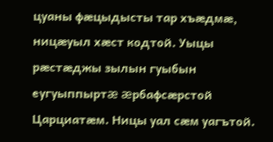цуаны фæцыдысты тар хъæдмæ, ницæуыл хæст кодтой. Уыцы рæстæджы зылын гуыбын еугуыппыртæ æрбафсæрстой Царциатæм. Ницы уал сæм уагътой.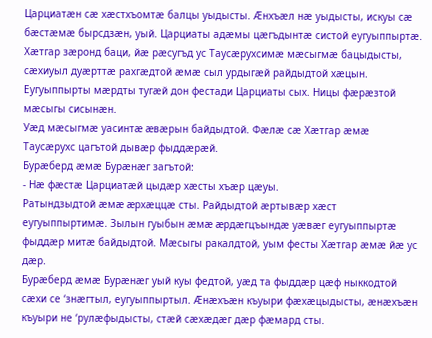Царциатæн сæ хæстхъомтæ балцы уыдысты. Æнхъæл нæ уыдысты, искуы сæ бæстæмæ бырсдзæн, уый. Царциаты адæмы цæгъдынтæ систой еугуыппыртæ. Хæтгар зæронд баци, йæ рæсугъд ус Таусæрухсимæ мæсыгмæ бацыдысты, сæхиуыл дуæрттæ рахгæдтой æмæ сыл урдыгæй райдыдтой хæцын. Еугуыппырты мæрдты тугæй дон фестади Царциаты сых. Ницы фæрæзтой мæсыгы сисынæн.
Уæд мæсыгмæ уасинтæ æвæрын байдыдтой. Фæлæ сæ Хæтгар æмæ Таусæрухс цагътой дывæр фыддæрæй.
Бурæберд æмæ Бурæнæг загътой:
- Нæ фæстæ Царциатæй цыдæр хæсты хъæр цæуы.
Ратындзыдтой æмæ æрхæццæ сты. Райдыдтой æртывæр хæст еугуыппыртимæ. Зылын гуыбын æмæ æрдæгцъындæ уæвæг еугуыппыртæ фыддæр митæ байдыдтой. Мæсыгы ракалдтой, уым фесты Хæтгар æмæ йæ ус дæр.
Бурæберд æмæ Бурæнæг уый куы федтой, уæд та фыддæр цæф ныккодтой сæхи се ‘знæгтыл, еугуыппыртыл. Æнæхъæн къуыри фæхæцыдысты, æнæхъæн къуыри не ‘рулæфыдысты, стæй сæхæдæг дæр фæмард сты.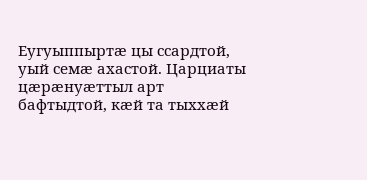Еугуыппыртæ цы ссардтой, уый семæ ахастой. Царциаты цæрæнуæттыл арт бафтыдтой, кæй та тыххæй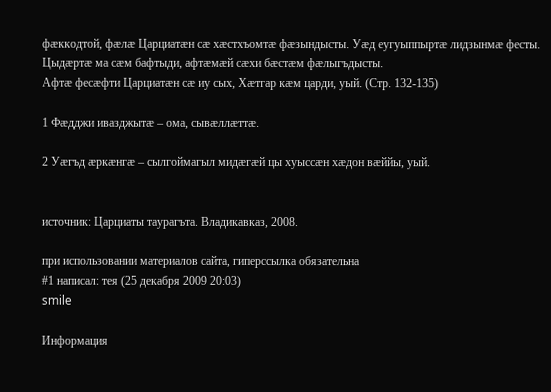фæккодтой, фæлæ Царциатæн сæ хæстхъомтæ фæзындысты. Уæд еугуыппыртæ лидзынмæ фесты. Цыдæртæ ма сæм бафтыди, афтæмæй сæхи бæстæм фæлыгъдысты.
Афтæ фесæфти Царциатæн сæ иу сых, Хæтгар кæм царди, уый. (Стр. 132-135)

1 Фæдджи ивазджытæ – ома, сывæллæттæ.

2 Уæгъд æркæнгæ – сылгоймагыл мидæгæй цы хуыссæн хæдон вæййы, уый.


источник: Царциаты таурагъта. Владикавказ, 2008.

при использовании материалов сайта, гиперссылка обязательна
#1 написал: тея (25 декабря 2009 20:03)
smile

Информация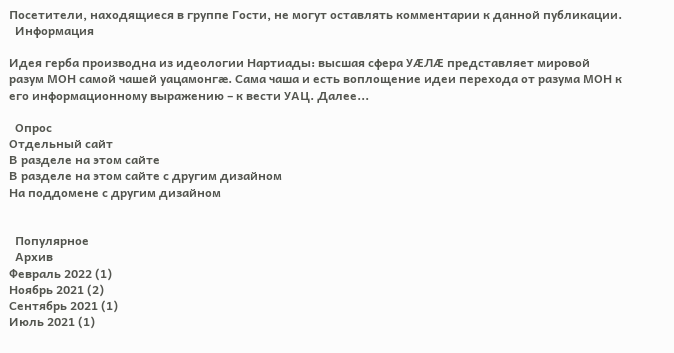Посетители, находящиеся в группе Гости, не могут оставлять комментарии к данной публикации.
  Информация

Идея герба производна из идеологии Нартиады: высшая сфера УÆЛÆ представляет мировой разум МОН самой чашей уацамонгæ. Сама чаша и есть воплощение идеи перехода от разума МОН к его информационному выражению – к вести УАЦ. Далее...

  Опрос
Отдельный сайт
В разделе на этом сайте
В разделе на этом сайте с другим дизайном
На поддомене с другим дизайном


  Популярное
  Архив
Февраль 2022 (1)
Ноябрь 2021 (2)
Сентябрь 2021 (1)
Июль 2021 (1)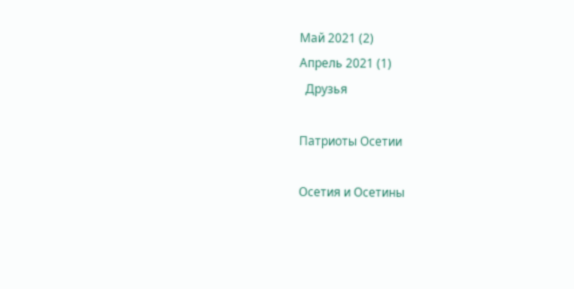Май 2021 (2)
Апрель 2021 (1)
  Друзья

Патриоты Осетии

Осетия и Осетины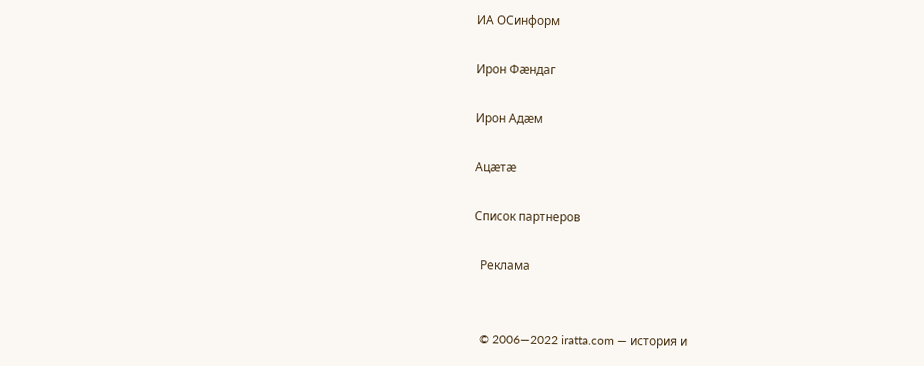ИА ОСинформ

Ирон Фæндаг

Ирон Адæм

Ацæтæ

Список партнеров

  Реклама


  © 2006—2022 iratta.com — история и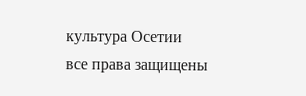культура Осетии
все права защищены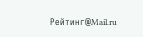Рейтинг@Mail.ru